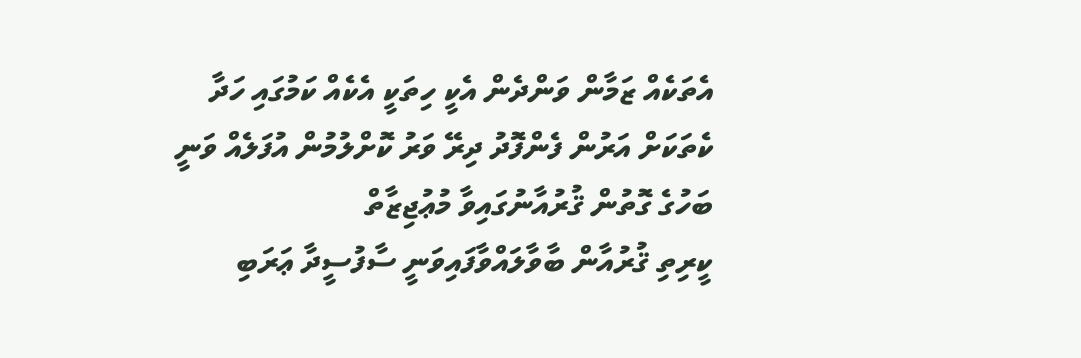އެތަކެއް ޒަމާން ވަންދެން އެކީ ހިތަކީ އެކެއް ކަމުގައި ހަދާ
ކެތަކަށް އަރުން ފެންފޮދު ދިރޭ ވަރު ކޮށްލުމުން އުފަލެއް ވަނީ
ބަހުގެ ގޮތުން ޤުރުއާނުގައިވާ މުޢުޖިޒާތް
ކީރިތި ޤުރުއާން ބާވާލައްވާފައިވަނީ ސާފުސީދާ ޢަރަބި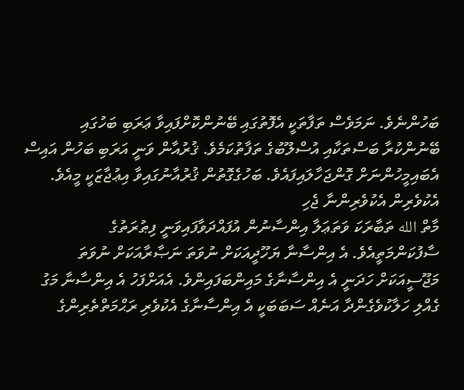ބަހުންނެވެ. ނަމަވެސް ތަފާތަކީ އެފޮތުގައި ބޭނުންކޮށްފައިވާ ޢަރަބި ބަހުގައި ބޭނުންކުރާ ބަސްތަކާއި އުސްލޫބުގެ ތަފާތުކަމެވެ. ޤުރުއާން ވަނީ އަރަބި ބަހުން އައިސް އެބައިމީހުންނަށް ގޮންޖަހާލައިފައެވެ. ބަހުގެގޮތުން ޤުރުއާނުގައިވާ އިޢުޖާޒަކީ މީއެވެ.
އެކުވެރިން އެކުވެރިންނާ ޖެހި
މާތް الله ތަބާރަކަ ވަތަޢަލާ އިންސާނުން އުފައްދަވާފައިވަނީ ފިޠުރަތުގެ ސާފުކަންމަތީއެވެ. އެ އިންސާނާ ޔަހޫދީއަކަށް ނުވަތަ ނަޞާރާއަކަށް ނުވަތަ މަޖޫސީއަކަށް ހަދަނީ އެ އިންސާނާގެ މައިންބަފައިންވެ. އެއަށްފަހު އެ އިންސާނާ މަގު ގެއްލި ހަލާކުވެގެންދާ އަނެއް ސަބަބަކީ އެ އިންސާނާގެ އެކުވެރި ރަޙްމަތްތެރިންގެ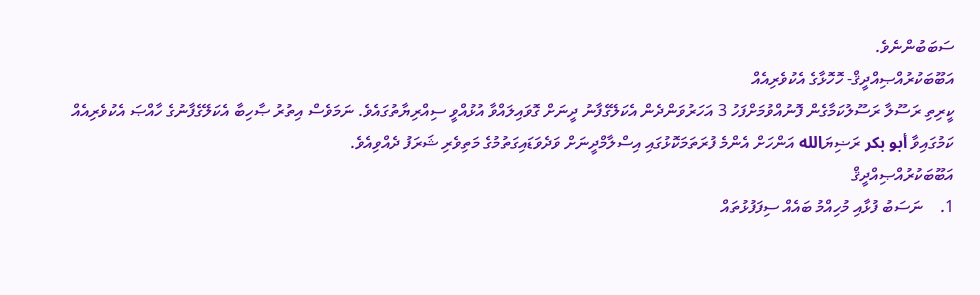ސަބަބުންނެވެ.
އަބޫބަކުރުއްޞިއްދީޤް- ހޮހޮޅާގެ އެކުވެރިއެއް
ކީރިތި ރަސޫލާ ރަސޫލުކަމާގެން ފޮނުއްވުމަށްފަހު 3 އަހަރުވަންދެން އެކަލޭގެފާނު ދީނަށް ގޮވައިލައްވާ އުޅުއްވީ ސިއްރިޔާތުގައެވެ. ނަމަވެސް އިތުރު ޞާހިބާ އެކަލޭގެފާނުގެ ހާއްޞަ އެކުވެރިއެއް ކަމުގައިވާ أبو بكر ރަޟިޔަالله އަންހަށް އެންމެ ފުރަތަމަކޮޅުގައި އިސްލާމްދީނަށް ވަދެވަޑައިގަތުމުގެ މަތިވެރި ޝަރަފު ދެއްވިއެވެ.
އަބޫބަކުރުއްޞިއްދީޤް
1.    ނަސަބު ފުޅާއި މުހިއްމު ބައެއް ސިފަފުޅުތައް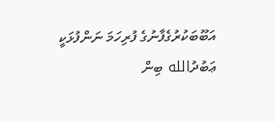އަބޫބަކުރުގެފާނުގެ ފުރިހަމަ ނަންފުޅަކީ ޢަބުދުالله ބިން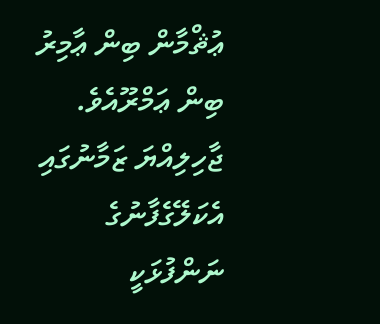ޢުޘްމާން ބިން ޢާމިރު ބިން ޢަމްރޫއެވެ. ޖާހިލިއްޔަ ޒަމާނުގައި އެކަލޭގެފާނުގެ ނަންފުޅަކީ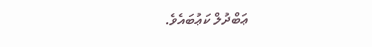ޢަބްދުލް ކަޢުބައެވެ.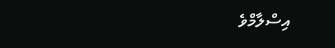އިސްލާމްވެ